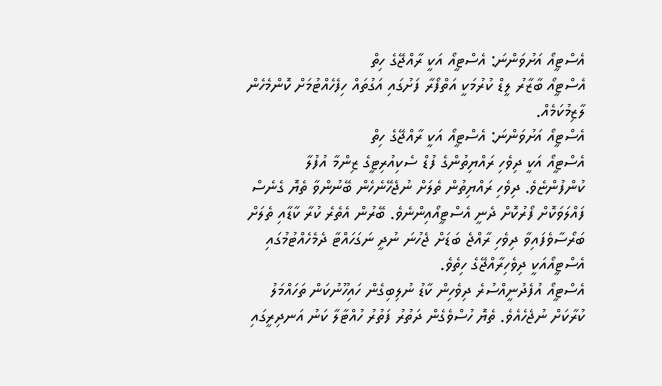އެސްޓީއޯ އަށުވަންނަ: އެސްޓީއޯ އަކީ ރާއްޖޭގެ ހިތް
އެސްޓީއޯ ބާޒާރު ލީޑް ކުރުމަކީ އަތްފޯރާ ފަށުގައި އަގުތައް ހިފެހެއްޓުމަށް ކޮންމެހެން ލާޒިމުކަމެއް.
އެސްޓީއޯ އަށުވަންނަ: އެސްޓީއޯ އަކީ ރާއްޖޭގެ ހިތް
އެސްޓީއޯ އަކީ ދިވެހި ރައްޔިތުންގެ ފުޑް ސެކިއުރިޓީގެ ޒިންމާ އުފުލާ ކުންފުންޏެވެ. ދިވެހި ރައްޔިތުން ތެލަށް ނުޖެހޭނެހެން ބޭނުންވާ ތެޔޮ ގެނެސް ފައްލަވަކޮށް ފޯރުކޮށް ދެނީ އެސްޓީއޯއިންނެވެ. ބޭރުން އެތެރެ ކުރާ ކާޑާއި ތެލަށް ބަރޯސާވެފައިވާ ދިވެހި ރާއްޖެ ބަޑަށް ޖެހުނަ ނުދީ ނަގަހައްޓާ ދެމެހެއްޓުމުގައި އެސްޓީއޯއަކީ ދިވެހިރާއްޖޭގެ ހިތެވެ.
އެސްޓީއޯ އުފެދުނީއްސުރެ ދިވެހިން ކާޑު ނުލިބިގެން ހައިހޫނުކަން ތަހައްމަލު ކުރާކަށް ނުޖެހެއެވެ. ތެޔޮ ހުސްވެގެން ދަތުރު ފަތުރު ހުއްޓާލާ ކަނު އަނދިރީގައި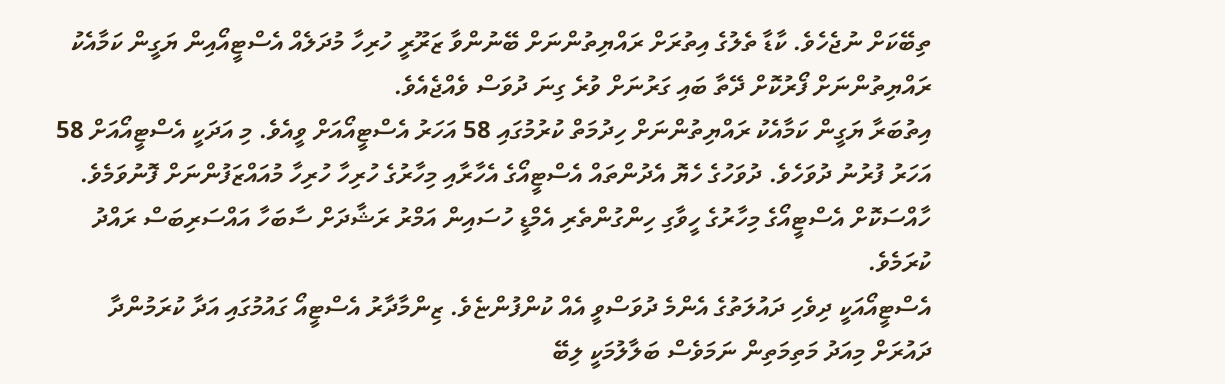ތިބޭކަށް ނުޖެހެވެ. ކާޑާ ތެލުގެ އިތުރަށް ރައްޔިތުންނަށް ބޭނުންވާ ޒަރޫރީ ހުރިހާ މުދަލެއް އެސްޓީއޯއިން ޔަގީން ކަމާއެކު ރައްޔިތުންނަށް ފޯރުކޮށް ދޭތާ ބައި ގަރުނަށް ވުރެ ގިނަ ދުވަސް ވެއްޖެއެވެ.
އިތުބަރާ ޔަގީން ކަމާއެކު ރައްޔިތުންނަށް ހިދުމަތް ކުރުމުގައި 58 އަހަރު އެސްޓީއޯއަށް ވީއެވެ. މި އަދަކީ އެސްޓީއޯއަށް 58 އަހަރު ފުރުނު ދުވަހެވެ. ދުވަހުގެ ހެޔޮ އެދުންތައް އެސްޓީއޯގެ އެހާރާއި މިހާރުގެ ހުރިހާ ހުރިހާ މުއައްޒަފުންނަށް ފޮނުވަމެވެ. ހާއްސަކޮށް އެސްޓީއޯގެ މިހާރުގެ ހީވާގި ހިންގުންތެރި އެމްޑީ ހުސައިން އަމްރު ރަޝާދަށް ސާބަހާ އައްސަރިބަސް ރައްދު ކުރަމެވެ.
އެސްޓީއޯއަކީ ދިވެހި ދައުލަތުގެ އެންމެ ދުވަސްވީ އެއް ކުންފުންޏެވެ. ޒިންމާދާރު އެސްޓީއޯ ގައުމުގައި އަދާ ކުރަމުންދާ ދައުރަށް މިއަދު މަތިމަތިން ނަމަވެސް ބަލާލުމަކީ ލިބޭ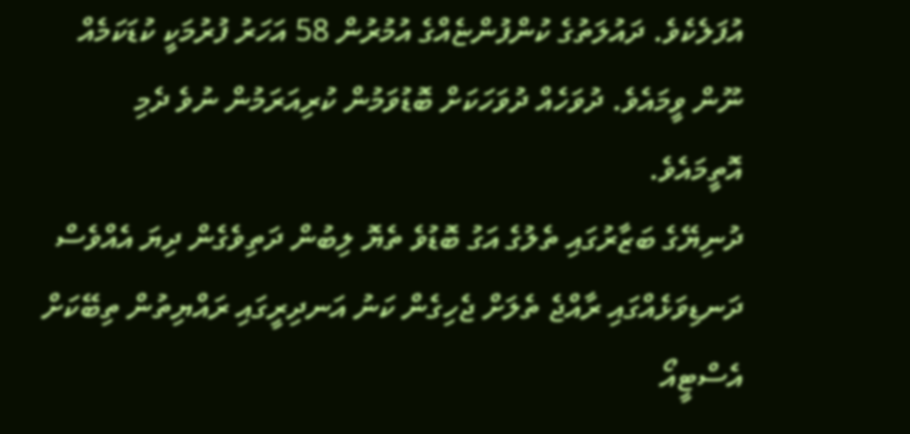އުފަލެކެވެ. ދައުލަތުގެ ކުންފުންޏެއްގެ އުމުރުން 58 އަހަރު ފުރުމަކީ ކުޑަކަމެއް ނޫން ވީމައެވެ. ދުވަހެއް ދުވަހަކަށް ބޮޑުވަމުން ކުރިއަރަމުން ނުވެ ދެމި އޮތީމައެވެ.
ދުނިޔޭގެ ބަޒާރުގައި ތެލުގެ އަގު ބޮޑުވެ ތެޔޮ ލިބުން ދަތިވެގެން ދިޔަ އެއްވެސް ދަނޑިވަޅެއްގައި ރާއްޖެ ތެލަށް ޖެހިގެން ކަނު އަނދިރީގައި ރައްޔިތުން ތިބޭކަށް އެސްޓީއޯ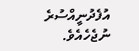އުފެދުނީއްސުރެ ނުޖެހެއެވެ.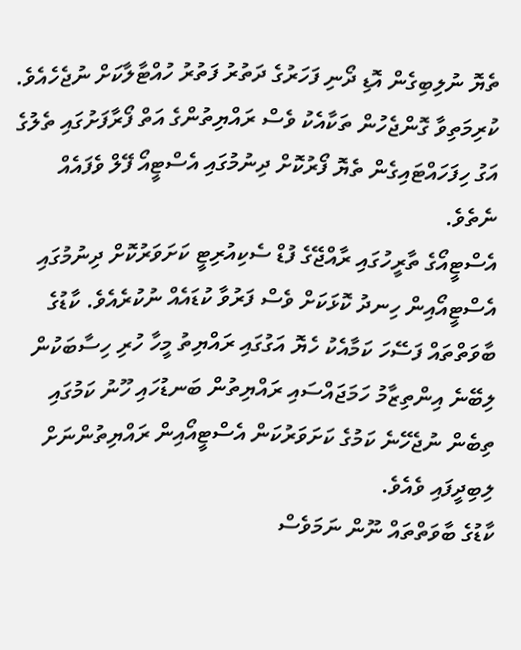ތެޔޮ ނުލިބިގެން އޮޑި ދޯނި ފަހަރުގެ ދަތުރު ފަތުރު ހުއްޓާލާކަށް ނުޖެހެއެވެ. ކުރިމަތިވާ ގޮންޖެހުން ތަކާއެކު ވެސް ރައްޔިތުންގެ އަތް ފޯރާފަށުގައި ތެލުގެ އަގު ހިފަހައްޓައިގެން ތެޔޮ ފޯރުކޮށް ދިނުމުގައި އެސްޓީއޯ ފޭލް ވެފައެއް ނެތެވެ.
އެސްޓީއޯގެ ތާރީހުގައި ރާއްޖޭގެ ފުޑް ސެކިއުރިޓީ ކަށަވަރުކޮށް ދިނުމުގައި އެސްޓީއޯއިން ހިނދު ކޮޅަކަށް ވެސް ފަރުވާ ކުޑައެއް ނުކުރެއެވެ. ކާޑުގެ ބާވަތްތައް ފަސޭހަ ކަމާއެކު ހެޔޮ އަގުގައި ރައްޔިތު މީހާ ހުރި ހިސާބަކުން ލިބޭނެ އިންތިޒާމު ހަމަޖައްސައި ރައްޔިތުން ބަނޑުހައި ހޫނު ކަމުގައި ތިބެން ނުޖެހޭނެ ކަމުގެ ކަށަވަރުކަން އެސްޓީއޯއިން ރައްޔިތުންނަށް ލިބިދީފައި ވެއެވެ.
ކާޑުގެ ބާވަތްތައް ނޫން ނަމަވެސް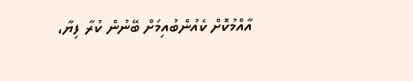އާއްމުކޮށް ކެއުންބުއިމަށް ބޭނުން ކުރާ ފިޔާ،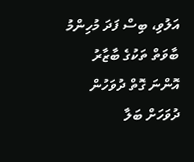އަލުވި، ބިސް ފަދަ މުހިންމު ބާވަތް ތަކުގެ ބާޒާރު އޮންނަ ގޮތް ދުވަހުން ދުވަހަށް ބަލާ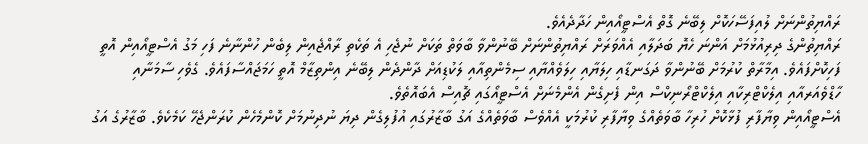ރައްޔިތުންނަށް ލުއިފަސޭހަކޮށް ލިބޭނެ ގޮތް އެސްޓީއޯއިން ހަދާދެއެވެ.
ރައްޔިތުންގެ ދިރިއުޅުމަށް އަންނަ ހެޔޮ ބަދަލާއި އެއްވަރަށް ރައްޔިތުންނަށް ބޭނުންވާ ބާވަތް ތަކަށް ނުޖެހި އެ ތަކެތި ރާއްޖެއިން ލިބެން ހުންނާނެ ފަހި މަގު އެސްޓީއޯއިން އޮތީ ފަހިކޮށްފައެވެ. އިމާރާތް ކުރުމަށް ބޭނުންވާ ދަގަނޑާއި ހިލަޔާއި ހިލަވެއްޔާއި ސިމެންތިއާއި ލަކުޑިއަށް ދާންދެން ލިބޭނެ އިންތިޒާމް އޮތީ ހަމަޖައްސާފައެވެ. ގެވެހި ސާމަނާއި ހާޑްވެއަރއާއި އިލެކްޓްރިކާއި އިލެކްޓްރޯނިކްސް އިން ފެށިގެން އެންމެނަށް އެސްޓީއޯގައި ޗޮއިސް އެބައޮތެވެ.
އެސްޓީއޯއިން ވިޔާފާރި ފުޅާކޮށް ހުރިހާ ބާވަތެއްގެ ވިޔާފާރި ކުރުމަކީ އެއްވެސް ބާވަތެއްގެ އަގު ބާޒާރުގައި އުފުލިގެން ދިޔަ ނުދިނުމަށް ކޮންމެހެން ކުރަންޖެހޭ ކަމެކެވެ. ބާޒާރުގެ އަގު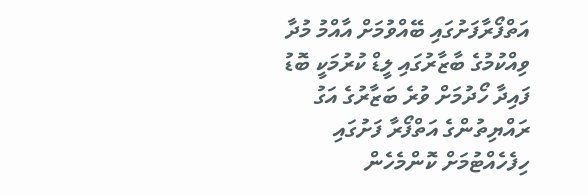އަތްފޯރާފަށުގައި ބޭއްވުމަށް އާއްމު މުދާ ވިއްކުމުގެ ބާޒާރުގައި ލީޑް ކުރުމަކީ ބޮޑު ފައިދާ ހޯދުމަށް ވުރެ ބަޒާރުގެ އަގު ރައްޔިތުންގެ އަތްފޯރާ ފަށުގައި ހިފެހެއްޓުމަށް ކޮންމެހެން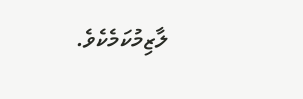ލާޒިމުކަމެކެވެ.